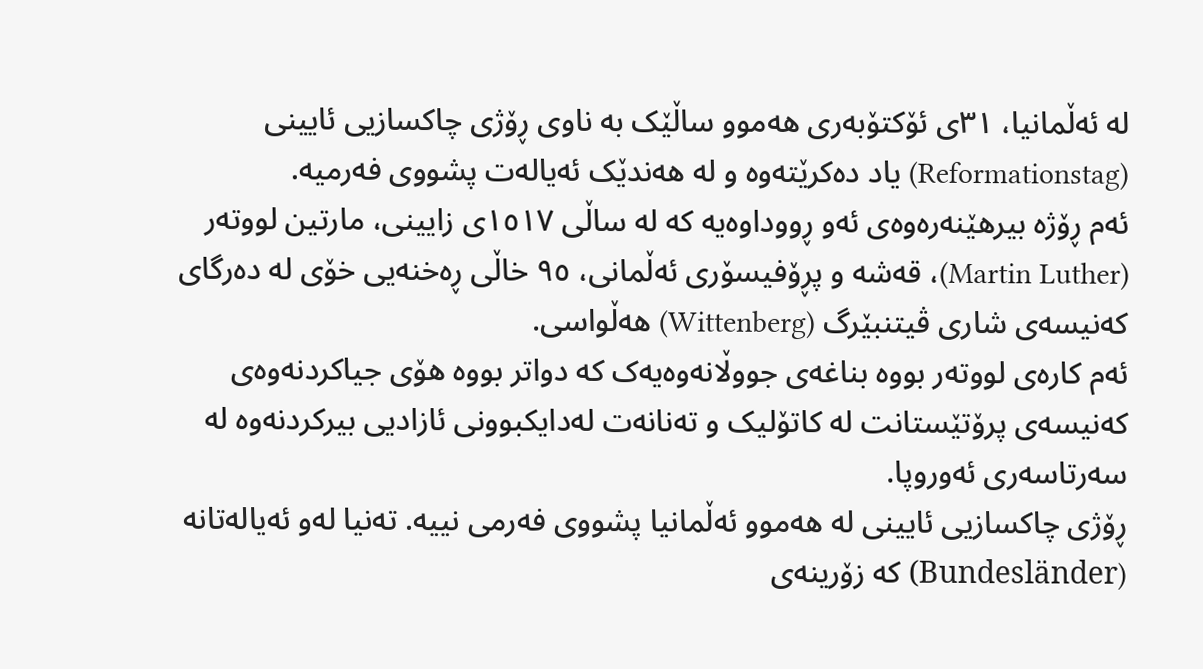لە ئەڵمانیا، ٣١ی ئۆکتۆبەری هەموو ساڵێک بە ناوی ڕۆژی چاکسازیی ئایینی (Reformationstag) یاد دەکرێتەوە و لە هەندێک ئەیالەت پشووی فەرمیە.
ئەم ڕۆژە بیرهێنەرەوەی ئەو ڕووداوەیە کە لە ساڵی ١٥١٧ی زایینی، مارتین لووتەر (Martin Luther)، قەشە و پڕۆفیسۆری ئەڵمانی، ٩٥ خاڵی ڕەخنەیی خۆی لە دەرگای کەنیسەی شاری ڤیتنبێرگ (Wittenberg) هەڵواسی.
ئەم کارەی لووتەر بووە بناغەی جووڵانەوەیەک کە دواتر بووە هۆی جیاکردنەوەی کەنیسەی پرۆتێستانت لە کاتۆلیک و تەنانەت لەدایکبوونی ئازادیی بیرکردنەوە لە سەرتاسەری ئەوروپا.
ڕۆژی چاکسازیی ئایینی لە هەموو ئەڵمانیا پشووی فەرمی نییە. تەنیا لەو ئەیالەتانە (Bundesländer) کە زۆرینەی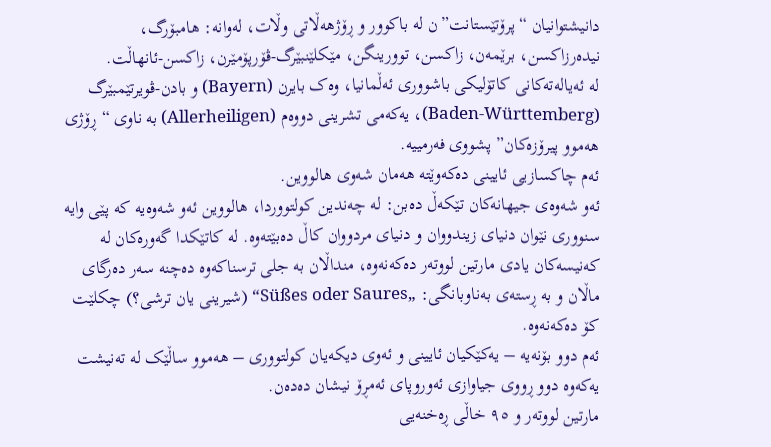دانیشتوانیان “پرۆتێستانت”ن لە باکوور و ڕۆژهەڵاتی وڵات، لەوانە: هامبۆرگ، نیدەرزاکسن، برێمەن، زاکسن، توورینگن، مێکلێنبێرگ-ڤۆرپۆمێرن، زاکسن-ئانهاڵت.
لە ئەیالەتەکانی کاتۆلیکی باشووری ئەڵمانیا، وەک بایرن (Bayern) و بادن-ڤویرتێمبێرگ (Baden-Württemberg)، یەکەمی تشرینی دووەم (Allerheiligen) بە ناوی “ڕۆژی هەموو پیرۆزەکان” پشووی فەرمییە.
ئەم چاکسازیی ئایینی دەکەوێتە هەمان شەوی هالووین.
ئەو شەوەی جیهانەکان تێکەڵ دەبن: لە چەندین کولتووردا، هالووین ئەو شەوەیە کە پێی وایە سنووری نێوان دنیای زیندووان و دنیای مردووان کاڵ دەبێتەوە. لە کاتێکدا گەورەکان لە کەنیسەکان یادی مارتین لووتەر دەکەنەوە، منداڵان بە جلی ترسناکەوە دەچنە سەر دەرگای ماڵان و بە ڕستەی بەناوبانگی: „Süßes oder Saures“ (شیرینی یان ترشی؟) چکلێت کۆ دەکەنەوە.
ئەم دوو بۆنەیە – یەکێکیان ئایینی و ئەوی دیکەیان کولتووری – هەموو ساڵێک لە تەنیشت یەکەوە دوو ڕووی جیاوازی ئەوروپای ئەمڕۆ نیشان دەدەن.
مارتین لووتەر و ٩٥ خاڵی ڕەخنەیی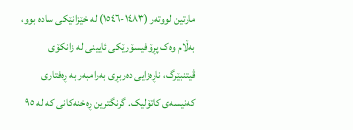مارتین لووتەر (١٤٨٣-١٥٤٦) لە خێزانێکی سادە بوو، بەڵام وەک پڕۆفیسۆرێکی ئایینی لە زانکۆی ڤیتنبێرگ، ناڕەزایی دەربڕی بەرامبەر بە ڕەفتاری کەنیسەی کاتۆلیک. گرنگترین ڕەخنەکانی کە لە ٩٥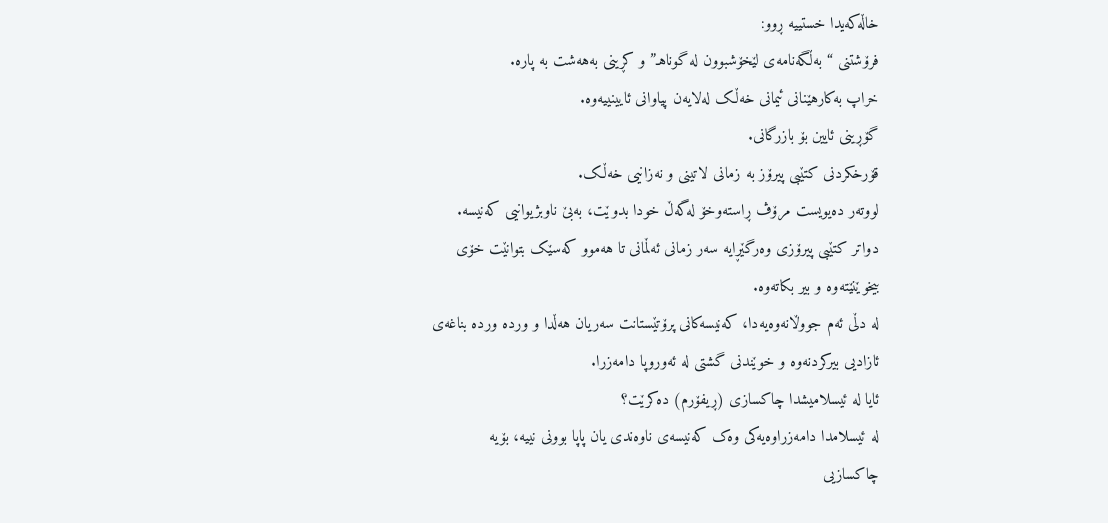خاڵەکەیدا خستییە ڕوو:
فرۆشتنی “بەڵگەنامەی لێخۆشبوون لە گوناهـ” و کڕینی بەهەشت بە پارە.
خراپ بەکارهێنانی ئیمانی خەڵک لەلایەن پیاوانی ئایینییەوە.
گۆڕینی ئایین بۆ بازرگانی.
قۆرخکردنی کتێبی پیرۆز بە زمانی لاتینی و نەزانیی خەڵک.
لووتەر دەیویست مرۆڤ ڕاستەوخۆ لەگەڵ خودا بدوێت، بەبێ ناوبژیوانیی کەنیسە. دواتر کتێبی پیرۆزی وەرگێڕایە سەر زمانی ئەڵمانی تا هەموو کەسێک بتوانێت خۆی بیخوێنێتەوە و بیر بکاتەوە.
لە دڵی ئەم جووڵانەوەیەدا، کەنیسەکانی پرۆتێستانت سەریان هەڵدا و وردە وردە بناغەی ئازادیی بیرکردنەوە و خوێندنی گشتی لە ئەوروپا دامەزرا.
ئایا لە ئیسلامیشدا چاکسازی (ڕیفۆرم) دەکرێت؟
لە ئیسلامدا دامەزراوەیەکی وەک کەنیسەی ناوەندی یان پاپا بوونی نییە، بۆیە چاکسازیی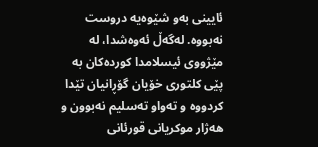ئایینی بەو شێوەیە دروست نەبووە. لەگەڵ ئەوەشدا، لە مێژووی ئیسلامدا کوردەکان بە پێی کلتوری خۆیان گۆڕانیان تێدا کردووە و تەواو تەسلیم نەبوون و هەژار موکریانی قورئانی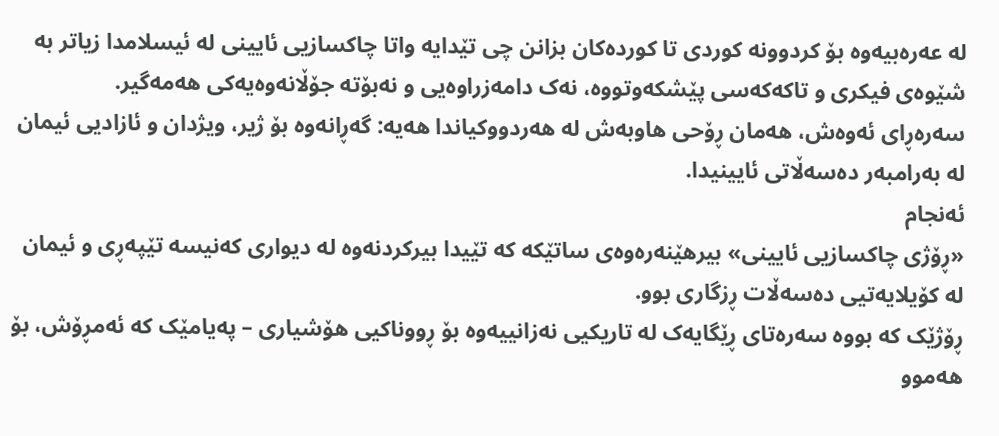لە عەرەبیەوە بۆ کردوونە کوردی تا کوردەکان بزانن چی تێدایە واتا چاکسازیی ئایینی لە ئیسلامدا زیاتر بە شێوەی فیکری و تاکەکەسی پێشکەوتووە، نەک دامەزراوەیی و نەبۆتە جۆڵانەوەیەکی هەمەگیر.
سەرەڕای ئەوەش، هەمان ڕۆحی هاوبەش لە هەردووکیاندا هەیە: گەڕانەوە بۆ ژیر، ویژدان و ئازادیی ئیمان لە بەرامبەر دەسەڵاتی ئایینیدا.
ئەنجام
«ڕۆژی چاکسازیی ئایینی» بیرهێنەرەوەی ساتێکە کە تێیدا بیرکردنەوە لە دیواری کەنیسە تێپەڕی و ئیمان لە کۆیلایەتیی دەسەڵات ڕزگاری بوو.
ڕۆژێک کە بووە سەرەتای ڕێگایەک لە تاریکیی نەزانییەوە بۆ ڕووناکیی هۆشیاری – پەیامێک کە ئەمڕۆش، بۆ هەموو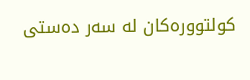کولتوورەکان لە سەر دەستی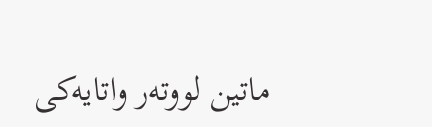ماتین لووتەر واتایەکی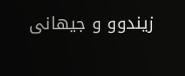زیندوو و جیهانی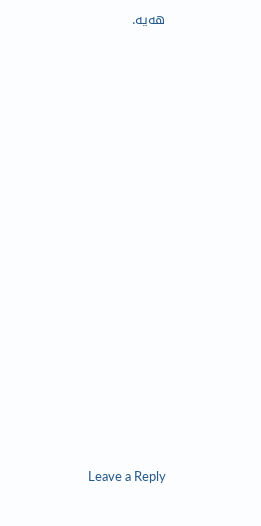هەیە.

















Leave a Reply